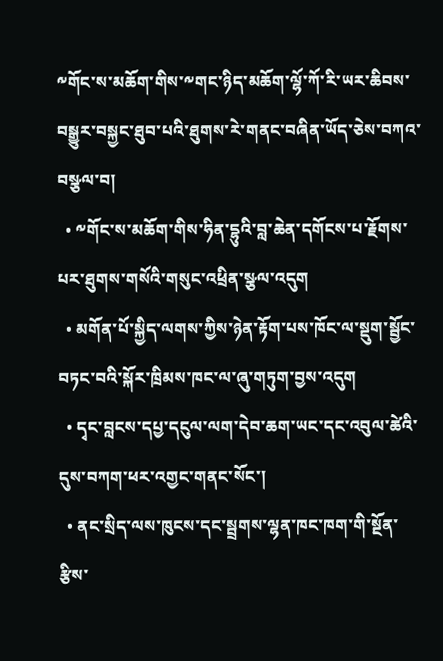༸གོང་ས་མཆོག་གིས་༸གང་ཉིད་མཆོག་ལྷོ་ཀོ་རི་ཡར་ཆིབས་བསྒྱུར་བསྐྱང་ཐུབ་པའི་ཐུགས་རེ་གནང་བཞིན་ཡོད་ཅེས་བཀའ་བསྩལ་བ།
  • ༸གོང་ས་མཆོག་གིས་ཧིན་དྷུའི་བླ་ཆེན་དགོངས་པ་རྗོགས་པར་ཐུགས་གསོའི་གསུང་འཕྲིན་སྩལ་འདུག
  • མགོན་པོ་སྐྱིད་ལགས་ཀྱིས་ཉེན་རྟོག་པས་ཁོང་ལ་སྡུག་སྦྱོང་བཏང་བའི་སྐོར་ཁྲིམས་ཁང་ལ་ཞུ་གཏུག་བྱས་འདུག
  • དྭང་བླངས་དཔྱ་དངུལ་ལག་དེབ་ཆག་ཡང་དང་འབུལ་ཚེའི་དུས་བཀག་ཕར་འགྱང་གནང་སོང་།
  • ནང་སྲིད་ལས་ཁུངས་དང་སྦྲགས་ལྷན་ཁང་ཁག་གི་སྔོན་རྩིས་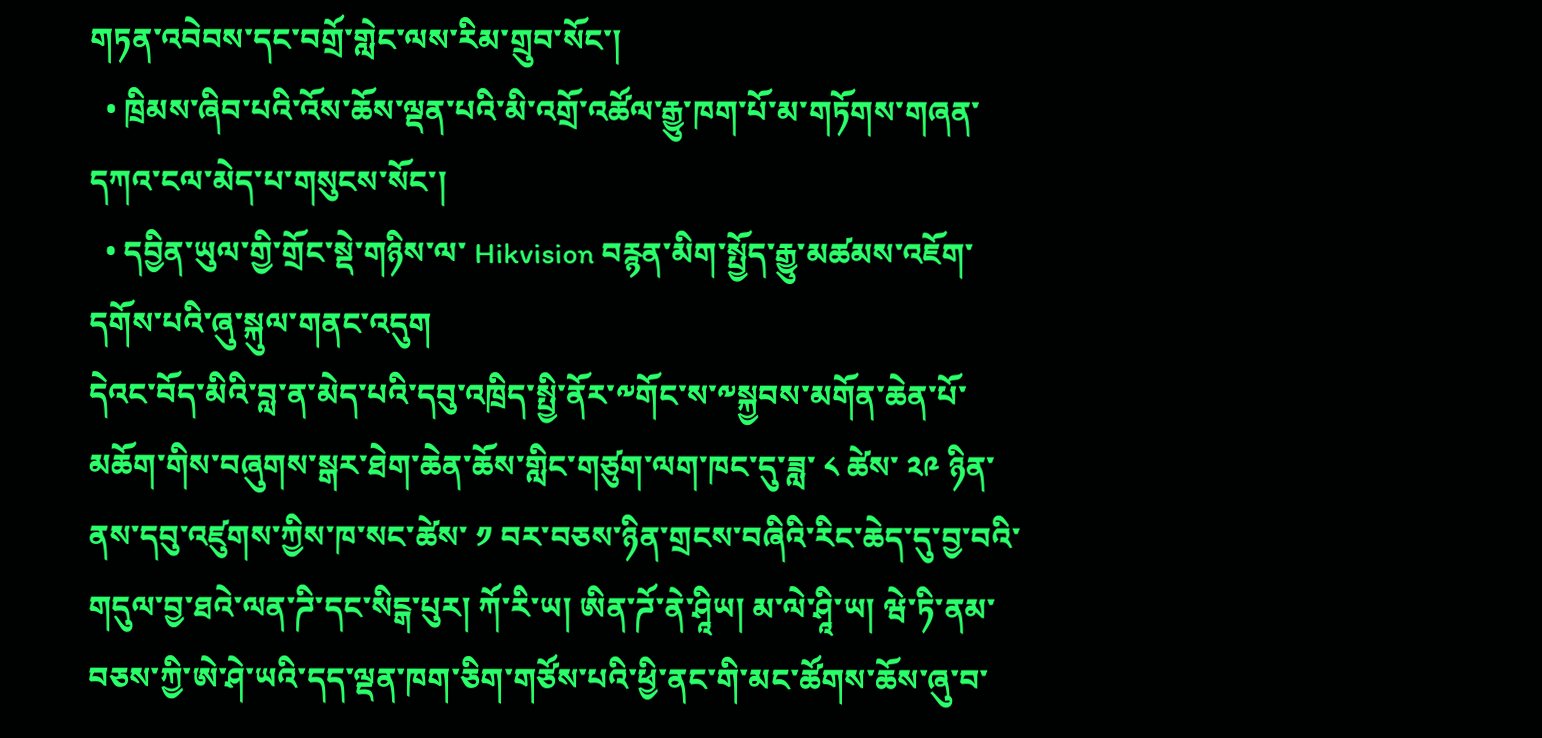གཏན་འབེབས་དང་བགྲོ་གླེང་ལས་རིམ་གྲུབ་སོང་།
  • ཁྲིམས་ཞིབ་པའི་འོས་ཆོས་ལྡན་པའི་མི་འགྲོ་འཚོལ་རྒྱུ་ཁག་པོ་མ་གཏོགས་གཞན་དཀའ་ངལ་མེད་པ་གསུངས་སོང་།
  • དབྱིན་ཡུལ་གྱི་གྲོང་སྡེ་གཉིས་ལ་ Hikvision བརྙན་མིག་སྤྱོད་རྒྱུ་མཚམས་འཇོག་དགོས་པའི་ཞུ་སྐུལ་གནང་འདུག
དེའང་བོད་མིའི་བླ་ན་མེད་པའི་དབུ་འཁྲིད་སྤྱི་ནོར་༸གོང་ས་༸སྐྱབས་མགོན་ཆེན་པོ་མཆོག་གིས་བཞུགས་སྒར་ཐེག་ཆེན་ཆོས་གླིང་གཙུག་ལག་ཁང་དུ་ཟླ་ ༨ ཚེས་ ༢༩ ཉིན་ནས་དབུ་འཛུགས་ཀྱིས་ཁ་སང་ཚེས་ ༡ བར་བཅས་ཉིན་གྲངས་བཞིའི་རིང་ཆེད་དུ་བྱ་བའི་གདུལ་བྱ་ཐའེ་ལན་ཌི་དང་སིངྒ་པུར། ཀོ་རི་ཡ། ཨིན་ཌོ་ནེ་ཤཱིཡ། མ་ལེ་ཤཱི་ཡ། ཝེ་ཏི་ནམ་བཅས་ཀྱི་ཨེ་ཤེ་ཡའི་དད་ལྡན་ཁག་ཅིག་གཙོས་པའི་ཕྱི་ནང་གི་མང་ཚོགས་ཆོས་ཞུ་བ་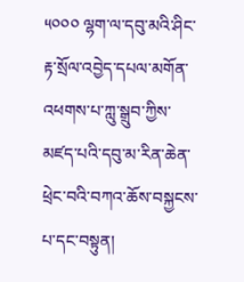༥༠༠༠ ལྷག་ལ་དབུ་མའི་ཤིང་རྟ་སྲོལ་འབྱེད་དཔལ་མགོན་འཕགས་པ་ཀླུ་སྒྲུབ་ཀྱིས་མཛད་པའི་དབུ་མ་རིན་ཆེན་ཕྲེང་བའི་བཀའ་ཆོས་བསྐྱངས་པ་དང་བསྟུན།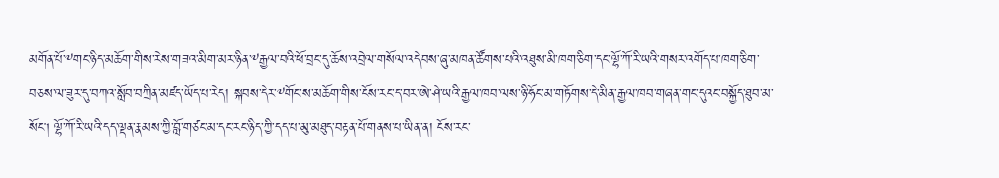མགོན་པོ་༸གང་ཉིད་མཆོག་གིས་རེས་གཟའ་མིག་མར་ཉིན་༸རྒྱལ་བའི་ཕོ་བྲང་དུ་ཆོས་འབྲེལ་གསོལ་འདེབས་ཞུ་མཁན་ཚོགས་པའི་འཐུས་མི་ཁག་ཅིག་དང་ལྷོ་ཀོ་རི་ཡའི་གསར་འགོད་པ་ཁག་ཅིག་བཅས་ལ་ཟུར་དུ་བཀའ་སློབ་བཀྲིན་མཛད་ཡོད་པ་རེད། སྐབས་དེར་༸གོང་ས་མཆོག་གིས་ངོས་རང་ད་བར་ཨེ་ཤེ་ཡའི་རྒྱལ་ཁབ་ལས་ཉི་ཧོང་མ་གཏོགས་དེ་མིན་རྒྱལ་ཁབ་གཞན་གང་དུའང་བསྐྱོད་ཐུབ་མ་སོང། ལྷོ་ཀོ་རི་ཡའི་དད་ལྡན་རྣམས་ཀྱི་བློ་གཙང་མ་དང་རང་ཉིད་ཀྱི་དད་པ་མུ་མཐུད་བརྟན་པོ་གནས་པ་ཡིན་ན། ངོས་རང་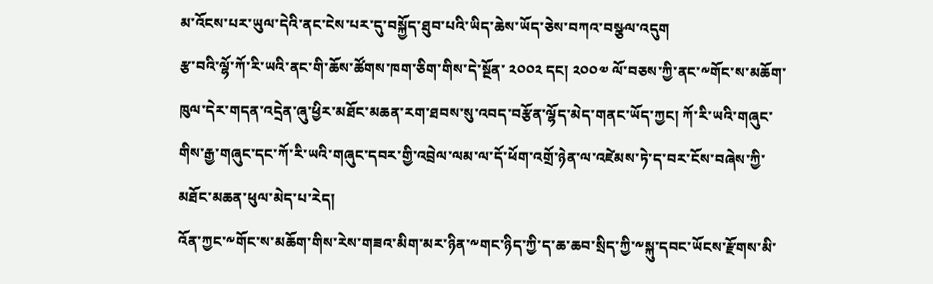མ་འོངས་པར་ཡུལ་དེའི་ནང་ངེས་པར་དུ་བསྐྱོད་ཐུབ་པའི་ཡིད་ཆེས་ཡོད་ཅེས་བཀའ་བསྩལ་འདུག
རྩ་བའི་ལྷོ་ཀོ་རི་ཡའི་ནང་གི་ཆོས་ཚོགས་ཁག་ཅིག་གིས་དེ་སྔོན་ ༢༠༠༢ དང། ༢༠༠༧ ལོ་བཅས་ཀྱི་ནང་༸གོང་ས་མཆོག་ཁུལ་དེར་གདན་འདྲེན་ཞུ་ཕྱིར་མཐོང་མཆན་རག་ཐབས་སུ་འབད་བརྩོན་ལྷོད་མེད་གནང་ཡོད་ཀྱང། ཀོ་རི་ཡའི་གཞུང་གིས་རྒྱ་གཞུང་དང་ཀོ་རི་ཡའི་གཞུང་དབར་གྱི་འབྲེལ་ལམ་ལ་དོ་ཕོག་འགྲོ་ཉེན་ལ་འཛེམས་ཏེ་ད་བར་ངོས་བཞེས་ཀྱི་མཐོང་མཆན་ཕུལ་མེད་པ་རེད།
འོན་ཀྱང་༸གོང་ས་མཆོག་གིས་རེས་གཟའ་མིག་མར་ཉིན་༸གང་ཉིད་ཀྱི་ད་ཆ་ཆབ་སྲིད་ཀྱི་༸སྐུ་དབང་ཡོངས་རྫོགས་མི་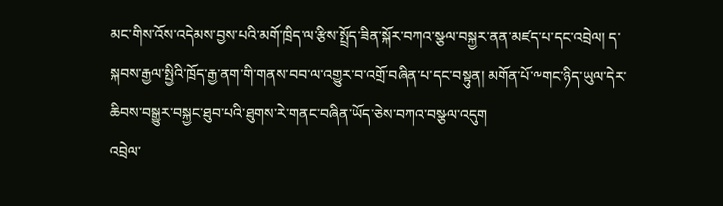མང་གིས་འོས་འདེམས་བྱས་པའི་མགོ་ཁྲིད་ལ་རྩིས་སྤྲོད་ཟིན་སྐོར་བཀའ་སྩལ་བསྐྱར་ནན་མཛད་པ་དང་འབྲེལ། ད་སྐབས་རྒྱལ་སྤྱིའི་ཁྲོད་རྒྱ་ནག་གི་གནས་བབ་ལ་འགྱུར་བ་འགྲོ་བཞིན་པ་དང་བསྟུན། མགོན་པོ་༸གང་ཉིད་ཡུལ་དེར་ཆིབས་བསྒྱུར་བསྐྱང་ཐུབ་པའི་ཐུགས་རེ་གནང་བཞིན་ཡོད་ཅེས་བཀའ་བསྩལ་འདུག
འབྲེལ་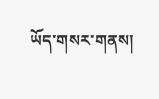ཡོད་གསར་གནས།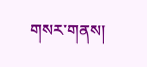གསར་གནས།